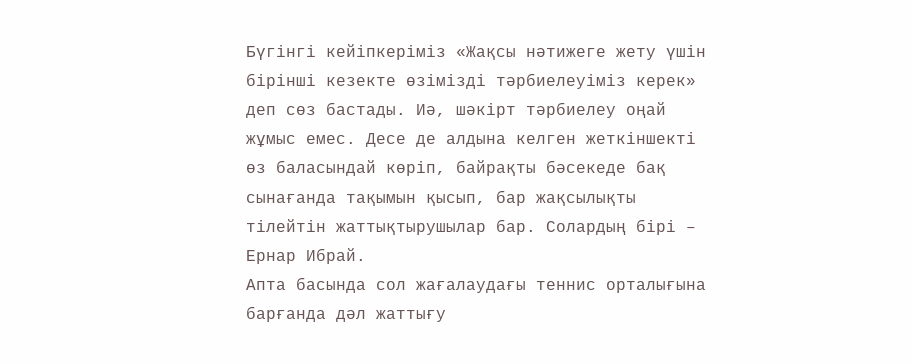Бүгінгі кейіпкеріміз «Жақсы нәтижеге жету үшін бірінші кезекте өзімізді тәрбиелеуіміз керек» деп сөз бастады. Иә, шәкірт тәрбиелеу оңай жұмыс емес. Десе де алдына келген жеткіншекті өз баласындай көріп, байрақты бәсекеде бақ сынағанда тақымын қысып, бар жақсылықты тілейтін жаттықтырушылар бар. Солардың бірі – Ернар Ибрай.
Апта басында сол жағалаудағы теннис орталығына барғанда дәл жаттығу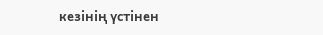кезінің үстінен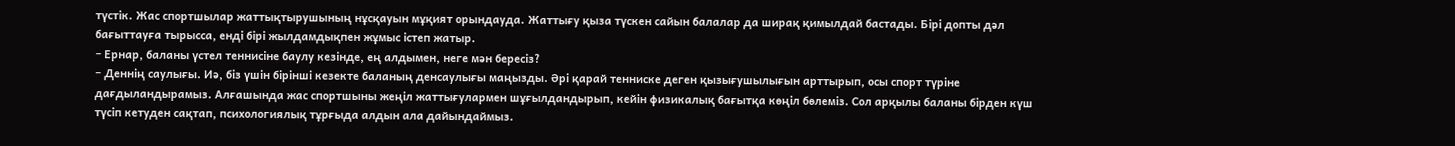түстік. Жас спортшылар жаттықтырушының нұсқауын мұқият орындауда. Жаттығу қыза түскен сайын балалар да ширақ қимылдай бастады. Бірі допты дәл бағыттауға тырысса, енді бірі жылдамдықпен жұмыс істеп жатыр.
− Ернар, баланы үстел теннисіне баулу кезінде, ең алдымен, неге мән бересіз?
− Деннің саулығы. Иә, біз үшін бірінші кезекте баланың денсаулығы маңызды. Әрі қарай тенниске деген қызығушылығын арттырып, осы спорт түріне дағдыландырамыз. Алғашында жас спортшыны жеңіл жаттығулармен шұғылдандырып, кейін физикалық бағытқа көңіл бөлеміз. Сол арқылы баланы бірден күш түсіп кетуден сақтап, психологиялық тұрғыда алдын ала дайындаймыз.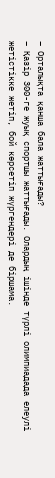− Орталықта қанша бала жаттығады?
− Қазір 300-ге жуық спортшы жаттығады. Олардың ішінде түрлі олимпиадада елеулі жетістікке жетіп, бой көрсетіп жүргендері де біршама.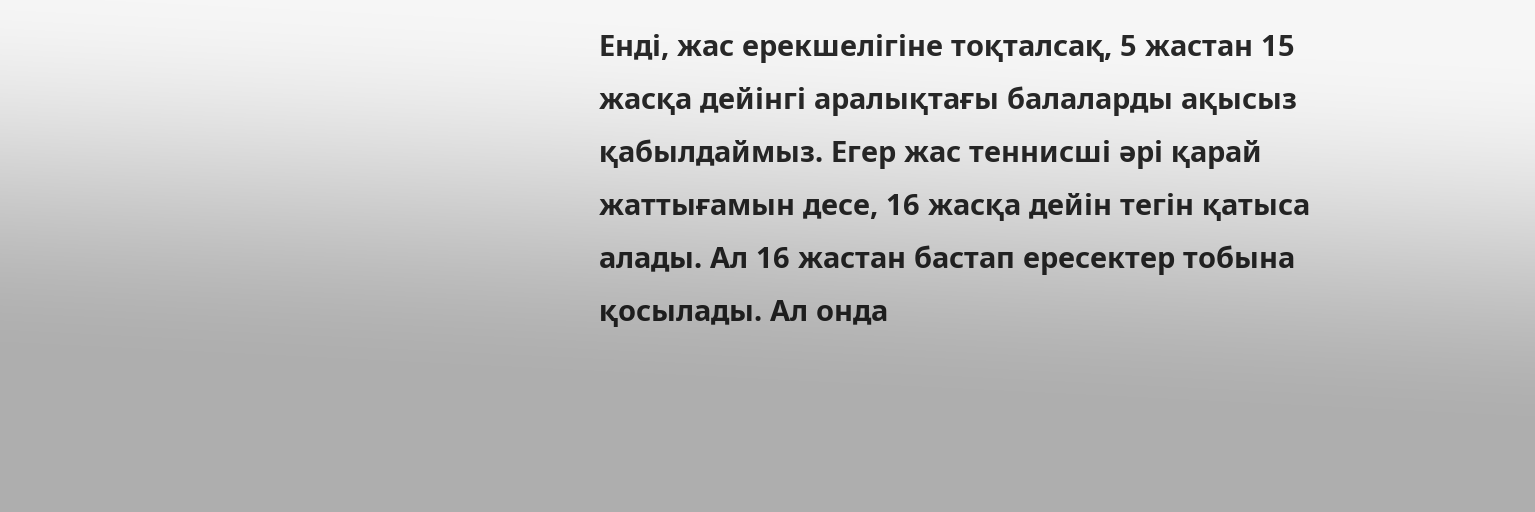Енді, жас ерекшелігіне тоқталсақ, 5 жастан 15 жасқа дейінгі аралықтағы балаларды ақысыз қабылдаймыз. Егер жас теннисші әрі қарай жаттығамын десе, 16 жасқа дейін тегін қатыса алады. Ал 16 жастан бастап ересектер тобына қосылады. Ал онда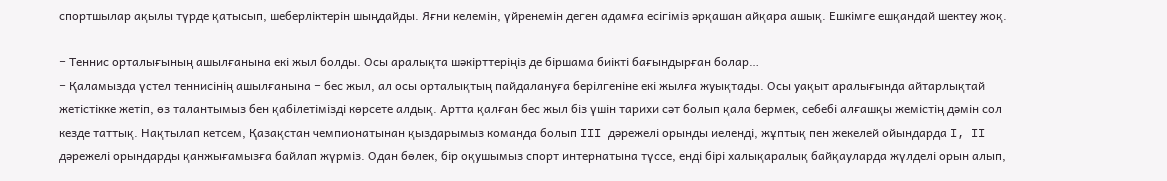спортшылар ақылы түрде қатысып, шеберліктерін шыңдайды. Яғни келемін, үйренемін деген адамға есігіміз әрқашан айқара ашық. Ешкімге ешқандай шектеу жоқ.

− Теннис орталығының ашылғанына екі жыл болды. Осы аралықта шәкірттеріңіз де біршама биікті бағындырған болар…
− Қаламызда үстел теннисінің ашылғанына − бес жыл, ал осы орталықтың пайдалануға берілгеніне екі жылға жуықтады. Осы уақыт аралығында айтарлықтай жетістікке жетіп, өз талантымыз бен қабілетімізді көрсете алдық. Артта қалған бес жыл біз үшін тарихи сәт болып қала бермек, себебі алғашқы жемістің дәмін сол кезде таттық. Нақтылап кетсем, Қазақстан чемпионатынан қыздарымыз команда болып III дәрежелі орынды иеленді, жұптық пен жекелей ойындарда I, II дәрежелі орындарды қанжығамызға байлап жүрміз. Одан бөлек, бір оқушымыз спорт интернатына түссе, енді бірі халықаралық байқауларда жүлделі орын алып,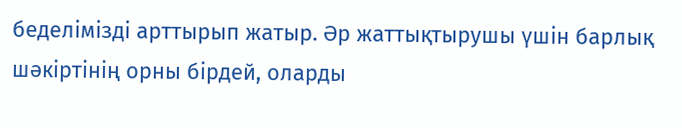беделімізді арттырып жатыр. Әр жаттықтырушы үшін барлық шәкіртінің орны бірдей, оларды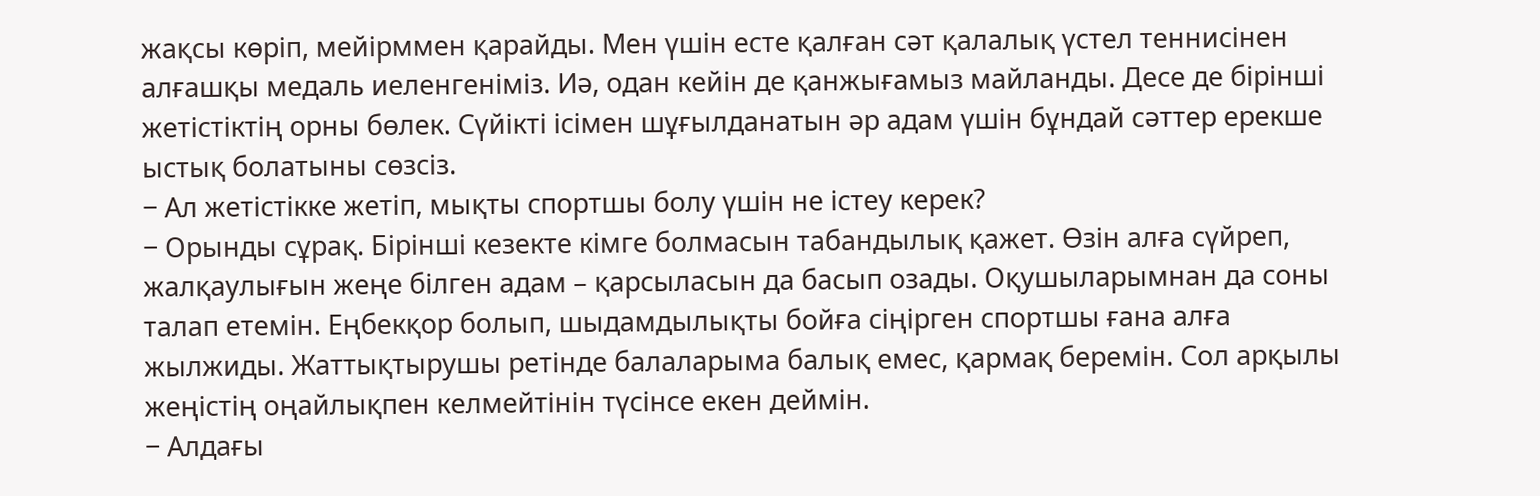жақсы көріп, мейірммен қарайды. Мен үшін есте қалған сәт қалалық үстел теннисінен алғашқы медаль иеленгеніміз. Иә, одан кейін де қанжығамыз майланды. Десе де бірінші жетістіктің орны бөлек. Сүйікті ісімен шұғылданатын әр адам үшін бұндай сәттер ерекше ыстық болатыны сөзсіз.
− Ал жетістікке жетіп, мықты спортшы болу үшін не істеу керек?
− Орынды сұрақ. Бірінші кезекте кімге болмасын табандылық қажет. Өзін алға сүйреп, жалқаулығын жеңе білген адам – қарсыласын да басып озады. Оқушыларымнан да соны талап етемін. Еңбекқор болып, шыдамдылықты бойға сіңірген спортшы ғана алға жылжиды. Жаттықтырушы ретінде балаларыма балық емес, қармақ беремін. Сол арқылы жеңістің оңайлықпен келмейтінін түсінсе екен деймін.
− Алдағы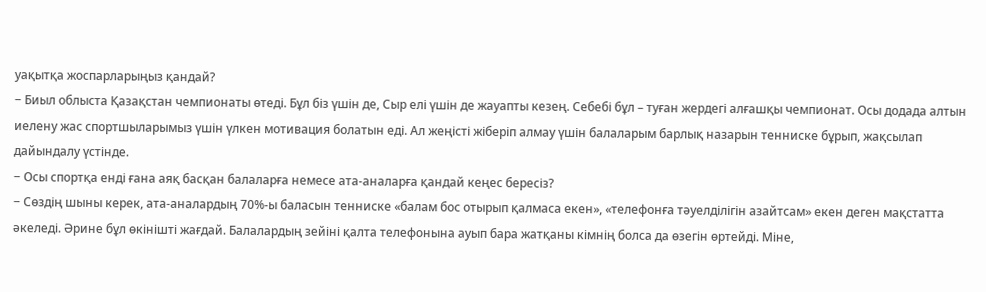уақытқа жоспарларыңыз қандай?
− Биыл облыста Қазақстан чемпионаты өтеді. Бұл біз үшін де, Сыр елі үшін де жауапты кезең. Себебі бұл – туған жердегі алғашқы чемпионат. Осы додада алтын иелену жас спортшыларымыз үшін үлкен мотивация болатын еді. Ал жеңісті жіберіп алмау үшін балаларым барлық назарын тенниске бұрып, жақсылап дайындалу үстінде.
− Осы спортқа енді ғана аяқ басқан балаларға немесе ата-аналарға қандай кеңес бересіз?
− Сөздің шыны керек, ата-аналардың 70%-ы баласын тенниске «балам бос отырып қалмаса екен», «телефонға тәуелділігін азайтсам» екен деген мақстатта әкеледі. Әрине бұл өкінішті жағдай. Балалардың зейіні қалта телефонына ауып бара жатқаны кімнің болса да өзегін өртейді. Міне,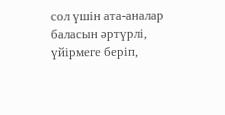сол үшін ата-аналар баласын әртүрлі, үйірмеге беріп,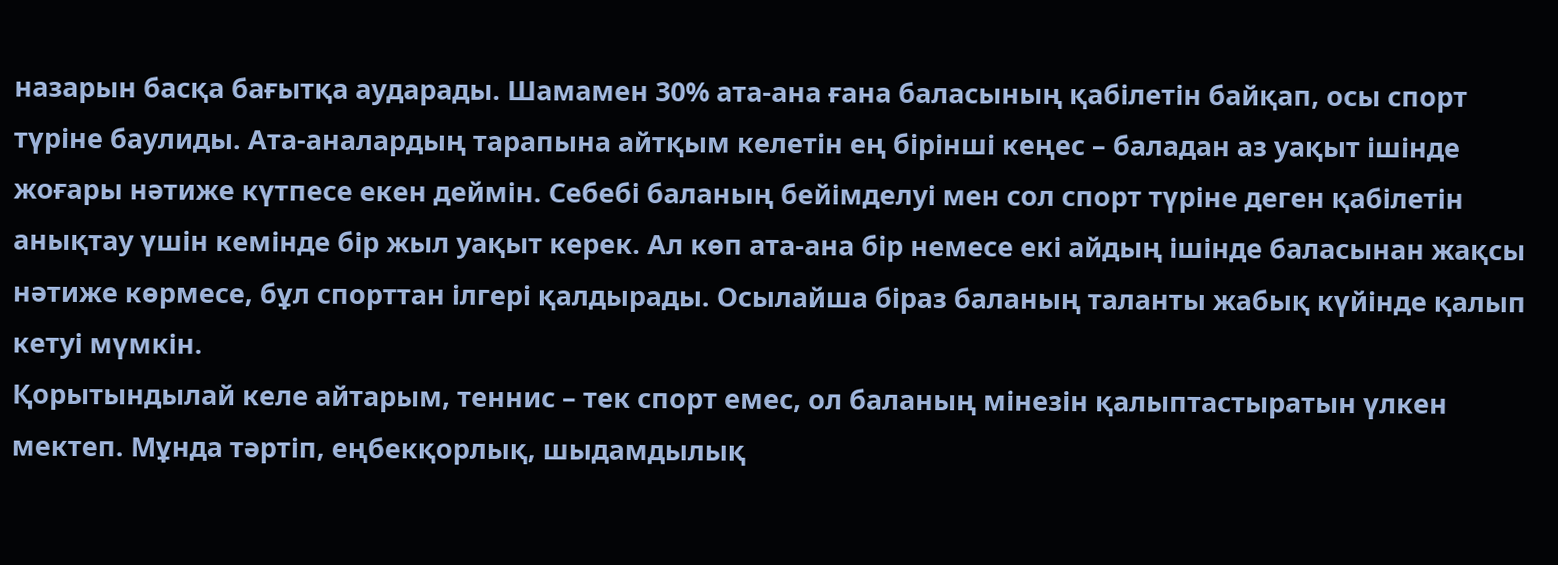назарын басқа бағытқа аударады. Шамамен 30% ата-ана ғана баласының қабілетін байқап, осы спорт түріне баулиды. Ата-аналардың тарапына айтқым келетін ең бірінші кеңес – баладан аз уақыт ішінде жоғары нәтиже күтпесе екен деймін. Себебі баланың бейімделуі мен сол спорт түріне деген қабілетін анықтау үшін кемінде бір жыл уақыт керек. Ал көп ата-ана бір немесе екі айдың ішінде баласынан жақсы нәтиже көрмесе, бұл спорттан ілгері қалдырады. Осылайша біраз баланың таланты жабық күйінде қалып кетуі мүмкін.
Қорытындылай келе айтарым, теннис – тек спорт емес, ол баланың мінезін қалыптастыратын үлкен мектеп. Мұнда тәртіп, еңбекқорлық, шыдамдылық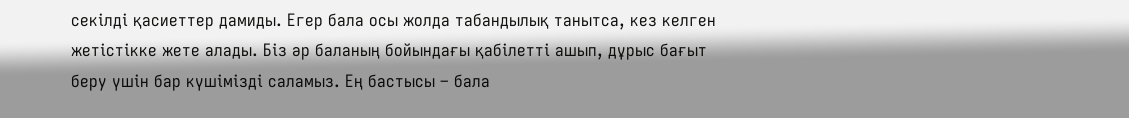секілді қасиеттер дамиды. Егер бала осы жолда табандылық танытса, кез келген жетістікке жете алады. Біз әр баланың бойындағы қабілетті ашып, дұрыс бағыт беру үшін бар күшімізді саламыз. Ең бастысы – бала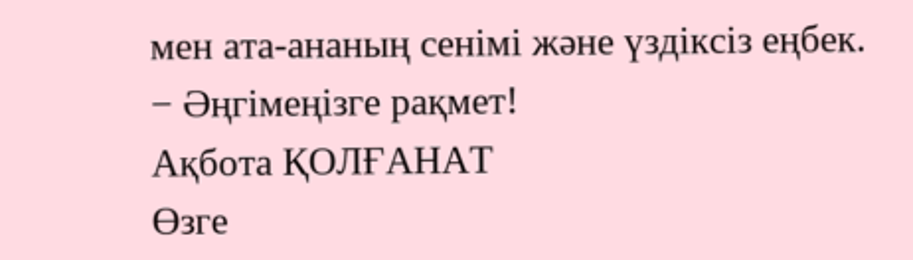мен ата-ананың сенімі және үздіксіз еңбек.
− Әңгімеңізге рақмет!
Ақбота ҚОЛҒАНАТ
Өзге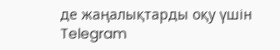де жаңалықтарды оқу үшін Telegram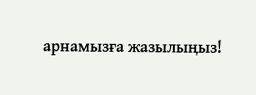арнамызға жазылыңыз!